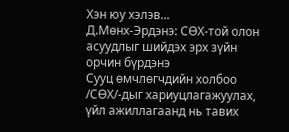Хэн юу хэлэв...
Д.Мөнх-Эрдэнэ: СӨХ-той олон асуудлыг шийдэх эрх зүйн орчин бүрдэнэ
Сууц өмчлөгчдийн холбоо /СӨХ/-дыг хариуцлагажуулах, үйл ажиллагаанд нь тавих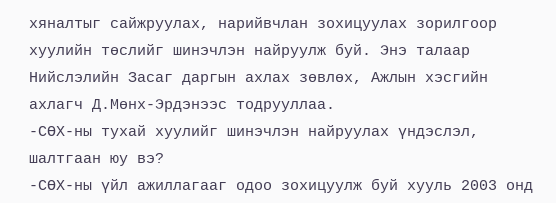хяналтыг сайжруулах, нарийвчлан зохицуулах зорилгоор хуулийн төслийг шинэчлэн найруулж буй. Энэ талаар Нийслэлийн Засаг даргын ахлах зөвлөх, Ажлын хэсгийн ахлагч Д.Мөнх-Эрдэнээс тодрууллаа.
-СӨХ-ны тухай хуулийг шинэчлэн найруулах үндэслэл, шалтгаан юу вэ?
-СӨХ-ны үйл ажиллагааг одоо зохицуулж буй хууль 2003 онд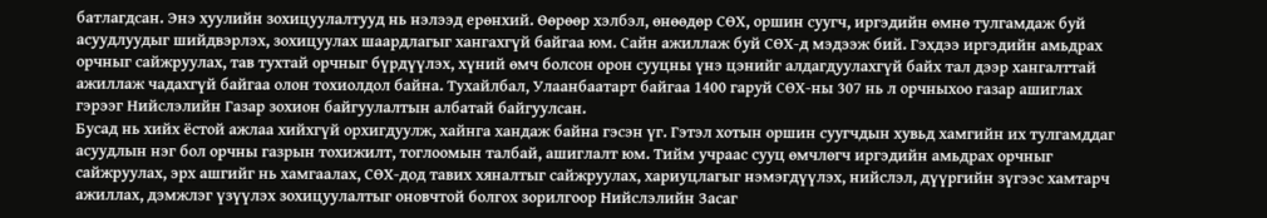батлагдсан. Энэ хуулийн зохицуулалтууд нь нэлээд ерөнхий. Өөрөөр хэлбэл, өнөөдөр СӨХ, оршин суугч, иргэдийн өмнө тулгамдаж буй асуудлуудыг шийдвэрлэх, зохицуулах шаардлагыг хангахгүй байгаа юм. Сайн ажиллаж буй СӨХ-д мэдээж бий. Гэхдээ иргэдийн амьдрах орчныг сайжруулах, тав тухтай орчныг бүрдүүлэх, хүний өмч болсон орон сууцны үнэ цэнийг алдагдуулахгүй байх тал дээр хангалттай ажиллаж чадахгүй байгаа олон тохиолдол байна. Тухайлбал, Улаанбаатарт байгаа 1400 гаруй СӨХ-ны 307 нь л орчныхоо газар ашиглах гэрээг Нийслэлийн Газар зохион байгуулалтын албатай байгуулсан.
Бусад нь хийх ёстой ажлаа хийхгүй орхигдуулж, хайнга хандаж байна гэсэн үг. Гэтэл хотын оршин суугчдын хувьд хамгийн их тулгамддаг асуудлын нэг бол орчны газрын тохижилт, тоглоомын талбай, ашиглалт юм. Тийм учраас сууц өмчлөгч иргэдийн амьдрах орчныг сайжруулах, эрх ашгийг нь хамгаалах, СӨХ-дод тавих хяналтыг сайжруулах, хариуцлагыг нэмэгдүүлэх, нийслэл, дүүргийн зүгээс хамтарч ажиллах, дэмжлэг үзүүлэх зохицуулалтыг оновчтой болгох зорилгоор Нийслэлийн Засаг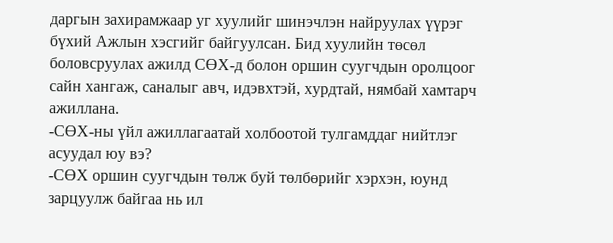даргын захирамжаар уг хуулийг шинэчлэн найруулах үүрэг бүхий Ажлын хэсгийг байгуулсан. Бид хуулийн төсөл боловсруулах ажилд СӨХ-д болон оршин суугчдын оролцоог сайн хангаж, саналыг авч, идэвхтэй, хурдтай, нямбай хамтарч ажиллана.
-СӨХ-ны үйл ажиллагаатай холбоотой тулгамддаг нийтлэг асуудал юу вэ?
-СӨХ оршин суугчдын төлж буй төлбөрийг хэрхэн, юунд зарцуулж байгаа нь ил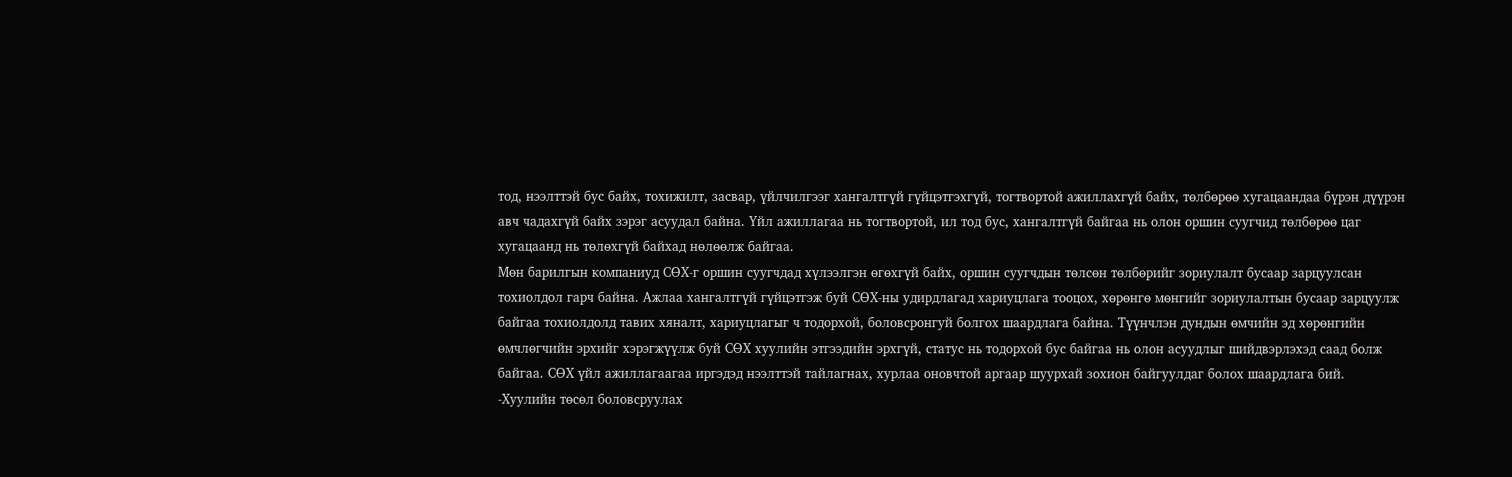тод, нээлттэй бус байх, тохижилт, засвар, үйлчилгээг хангалтгүй гүйцэтгэхгүй, тогтвортой ажиллахгүй байх, төлбөрөө хугацаандаа бүрэн дүүрэн авч чадахгүй байх зэрэг асуудал байна. Үйл ажиллагаа нь тогтвортой, ил тод бус, хангалтгүй байгаа нь олон оршин суугчид төлбөрөө цаг хугацаанд нь төлөхгүй байхад нөлөөлж байгаа.
Мөн барилгын компаниуд СӨХ-г оршин суугчдад хүлээлгэн өгөхгүй байх, оршин суугчдын төлсөн төлбөрийг зориулалт бусаар зарцуулсан тохиолдол гарч байна. Ажлаа хангалтгүй гүйцэтгэж буй СӨХ-ны удирдлагад хариуцлага тооцох, хөрөнгө мөнгийг зориулалтын бусаар зарцуулж байгаа тохиолдолд тавих хяналт, хариуцлагыг ч тодорхой, боловсронгуй болгох шаардлага байна. Түүнчлэн дундын өмчийн эд хөрөнгийн өмчлөгчийн эрхийг хэрэгжүүлж буй СӨХ хуулийн этгээдийн эрхгүй, статус нь тодорхой бус байгаа нь олон асуудлыг шийдвэрлэхэд саад болж байгаа. СӨХ үйл ажиллагаагаа иргэдэд нээлттэй тайлагнах, хурлаа оновчтой аргаар шуурхай зохион байгуулдаг болох шаардлага бий.
-Хуулийн төсөл боловсруулах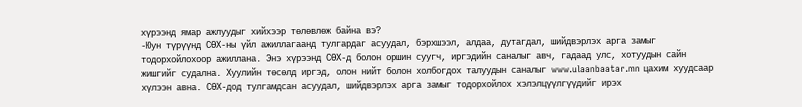хүрээнд ямар ажлуудыг хийхээр төлөвлөж байна вэ?
-Юун түрүүнд СӨХ-ны үйл ажиллагаанд тулгардаг асуудал, бэрхшээл, алдаа, дутагдал, шийдвэрлэх арга замыг тодорхойлохоор ажиллана. Энэ хүрээнд СӨХ-д болон оршин суугч, иргэдийн саналыг авч, гадаад улс, хотуудын сайн жишгийг судална. Хуулийн төсөлд иргэд, олон нийт болон холбогдох талуудын саналыг www.ulaanbaatar.mn цахим хуудсаар хүлээн авна. СӨХ-дод тулгамдсан асуудал, шийдвэрлэх арга замыг тодорхойлох хэлэлцүүлгүүдийг ирэх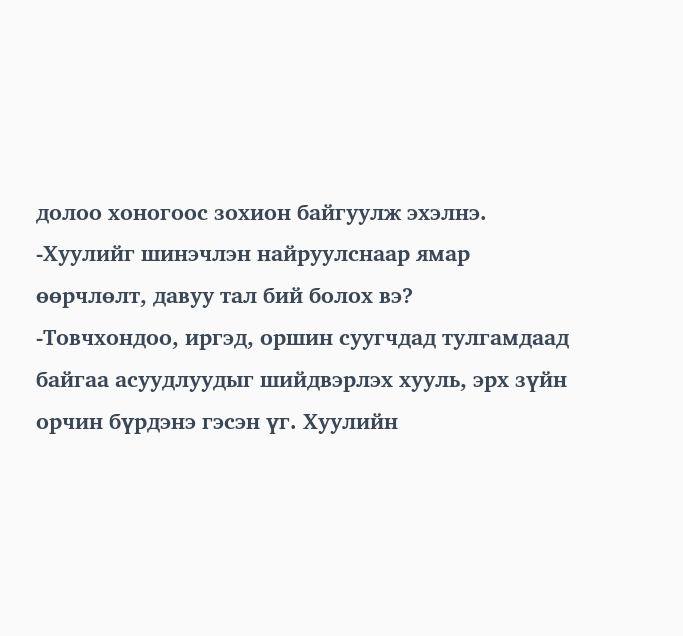долоо хоногоос зохион байгуулж эхэлнэ.
-Хуулийг шинэчлэн найруулснаар ямар өөрчлөлт, давуу тал бий болох вэ?
-Товчхондоо, иргэд, оршин суугчдад тулгамдаад байгаа асуудлуудыг шийдвэрлэх хууль, эрх зүйн орчин бүрдэнэ гэсэн үг. Хуулийн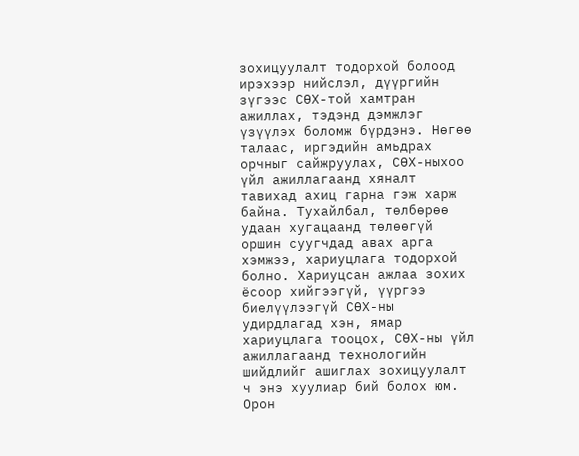зохицуулалт тодорхой болоод ирэхээр нийслэл, дүүргийн зүгээс СӨХ-той хамтран ажиллах, тэдэнд дэмжлэг үзүүлэх боломж бүрдэнэ. Нөгөө талаас, иргэдийн амьдрах орчныг сайжруулах, СӨХ-ныхоо үйл ажиллагаанд хяналт тавихад ахиц гарна гэж харж байна. Тухайлбал, төлбөрөө удаан хугацаанд төлөөгүй оршин суугчдад авах арга хэмжээ, хариуцлага тодорхой болно. Хариуцсан ажлаа зохих ёсоор хийгээгүй, үүргээ биелүүлээгүй СӨХ-ны удирдлагад хэн, ямар хариуцлага тооцох, СӨХ-ны үйл ажиллагаанд технологийн шийдлийг ашиглах зохицуулалт ч энэ хуулиар бий болох юм. Орон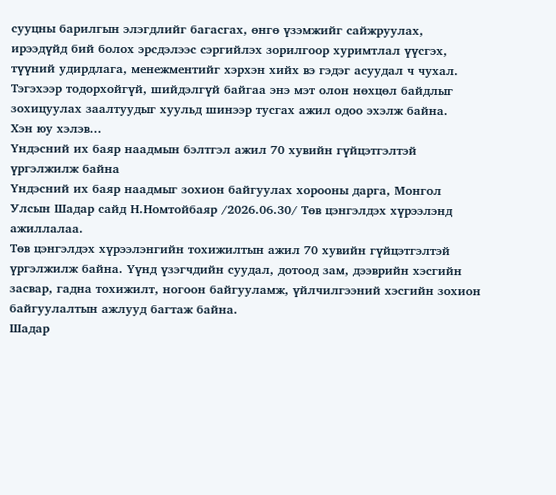сууцны барилгын элэгдлийг багасгах, өнгө үзэмжийг сайжруулах, ирээдүйд бий болох эрсдэлээс сэргийлэх зорилгоор хуримтлал үүсгэх, түүний удирдлага, менежментийг хэрхэн хийх вэ гэдэг асуудал ч чухал. Тэгэхээр тодорхойгүй, шийдэлгүй байгаа энэ мэт олон нөхцөл байдлыг зохицуулах заалтуудыг хуульд шинээр тусгах ажил одоо эхэлж байна.
Хэн юу хэлэв...
Үндэсний их баяр наадмын бэлтгэл ажил 70 хувийн гүйцэтгэлтэй үргэлжилж байна
Үндэсний их баяр наадмыг зохион байгуулах хорооны дарга, Монгол Улсын Шадар сайд Н.Номтойбаяр /2026.06.30/ Төв цэнгэлдэх хүрээлэнд ажиллалаа.
Төв цэнгэлдэх хүрээлэнгийн тохижилтын ажил 70 хувийн гүйцэтгэлтэй үргэлжилж байна. Үүнд үзэгчдийн суудал, дотоод зам, дээврийн хэсгийн засвар, гадна тохижилт, ногоон байгууламж, үйлчилгээний хэсгийн зохион байгуулалтын ажлууд багтаж байна.
Шадар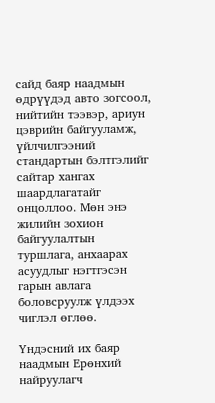сайд баяр наадмын өдрүүдэд авто зогсоол, нийтийн тээвэр, ариун цэврийн байгууламж, үйлчилгээний стандартын бэлтгэлийг сайтар хангах шаардлагатайг онцоллоо. Мөн энэ жилийн зохион байгуулалтын туршлага, анхаарах асуудлыг нэгтгэсэн гарын авлага боловсруулж үлдээх чиглэл өглөө.

Үндэсний их баяр наадмын Ерөнхий найруулагч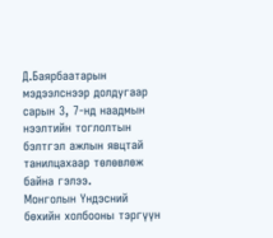Д.Баярбаатарын мэдээлснээр долдугаар сарын 3, 7-нд наадмын нээлтийн тоглолтын бэлтгэл ажлын явцтай танилцахаар төлөвлөж байна гэлээ.
Монголын Үндэсний бөхийн холбооны тэргүүн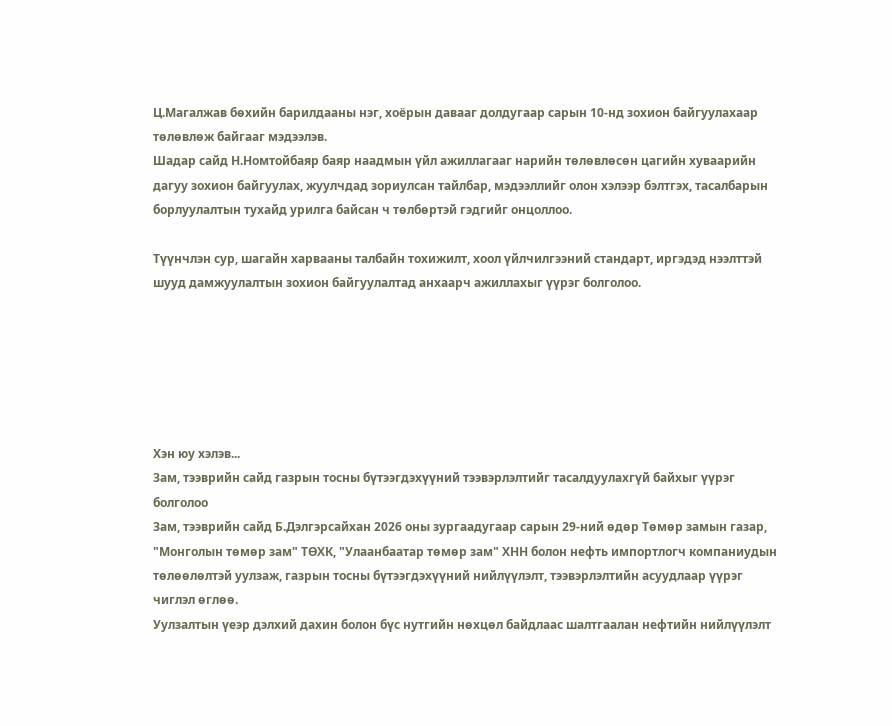Ц.Магалжав бөхийн барилдааны нэг, хоёрын давааг долдугаар сарын 10-нд зохион байгуулахаар төлөвлөж байгааг мэдээлэв.
Шадар сайд Н.Номтойбаяр баяр наадмын үйл ажиллагааг нарийн төлөвлөсөн цагийн хуваарийн дагуу зохион байгуулах, жуулчдад зориулсан тайлбар, мэдээллийг олон хэлээр бэлтгэх, тасалбарын борлуулалтын тухайд урилга байсан ч төлбөртэй гэдгийг онцоллоо.

Түүнчлэн сур, шагайн харвааны талбайн тохижилт, хоол үйлчилгээний стандарт, иргэдэд нээлттэй шууд дамжуулалтын зохион байгуулалтад анхаарч ажиллахыг үүрэг болголоо.






Хэн юу хэлэв...
Зам, тээврийн сайд газрын тосны бүтээгдэхүүний тээвэрлэлтийг тасалдуулахгүй байхыг үүрэг болголоо
Зам, тээврийн сайд Б.Дэлгэрсайхан 2026 оны зургаадугаар сарын 29-ний өдөр Төмөр замын газар, "Монголын төмөр зам" ТӨХК, "Улаанбаатар төмөр зам" ХНН болон нефть импортлогч компаниудын төлөөлөлтэй уулзаж, газрын тосны бүтээгдэхүүний нийлүүлэлт, тээвэрлэлтийн асуудлаар үүрэг чиглэл өглөө.
Уулзалтын үеэр дэлхий дахин болон бүс нутгийн нөхцөл байдлаас шалтгаалан нефтийн нийлүүлэлт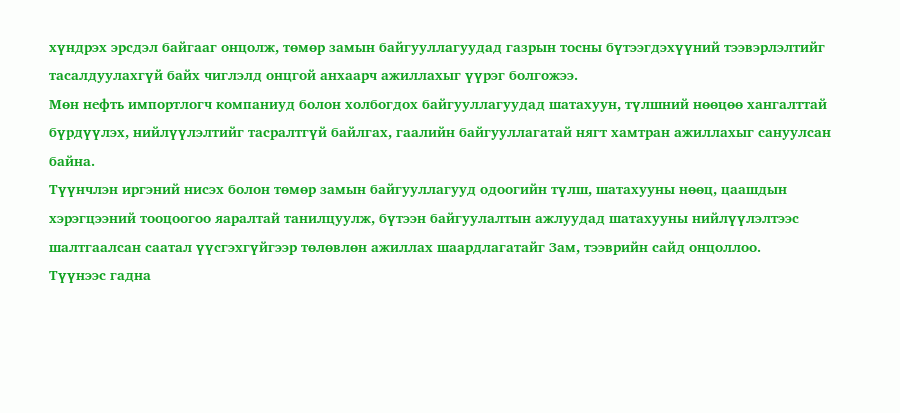хүндрэх эрсдэл байгааг онцолж, төмөр замын байгууллагуудад газрын тосны бүтээгдэхүүний тээвэрлэлтийг тасалдуулахгүй байх чиглэлд онцгой анхаарч ажиллахыг үүрэг болгожээ.
Мөн нефть импортлогч компаниуд болон холбогдох байгууллагуудад шатахуун, түлшний нөөцөө хангалттай бүрдүүлэх, нийлүүлэлтийг тасралтгүй байлгах, гаалийн байгууллагатай нягт хамтран ажиллахыг сануулсан байна.
Түүнчлэн иргэний нисэх болон төмөр замын байгууллагууд одоогийн түлш, шатахууны нөөц, цаашдын хэрэгцээний тооцоогоо яаралтай танилцуулж, бүтээн байгуулалтын ажлуудад шатахууны нийлүүлэлтээс шалтгаалсан саатал үүсгэхгүйгээр төлөвлөн ажиллах шаардлагатайг Зам, тээврийн сайд онцоллоо.
Түүнээс гадна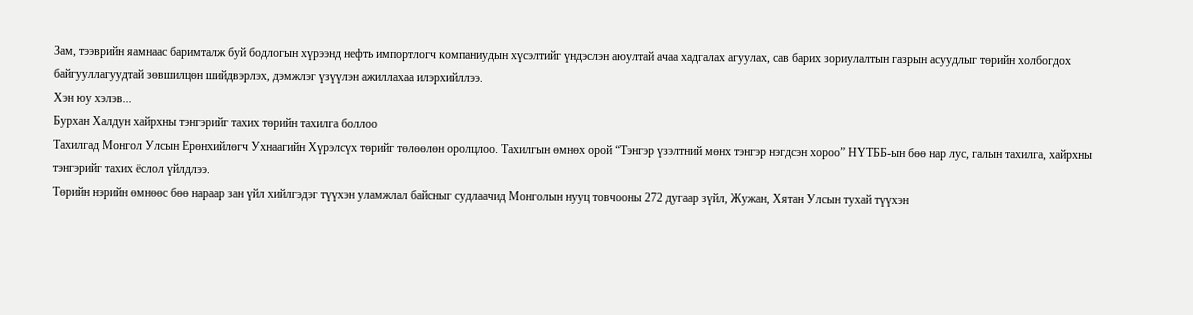Зам, тээврийн яамнаас баримталж буй бодлогын хүрээнд нефть импортлогч компаниудын хүсэлтийг үндэслэн аюултай ачаа хадгалах агуулах, сав барих зориулалтын газрын асуудлыг төрийн холбогдох байгууллагуудтай зөвшилцөн шийдвэрлэх, дэмжлэг үзүүлэн ажиллахаа илэрхийллээ.
Хэн юу хэлэв...
Бурхан Халдун хайрхны тэнгэрийг тахих төрийн тахилга боллоо
Тахилгад Монгол Улсын Ерөнхийлөгч Ухнаагийн Хүрэлсүх төрийг төлөөлөн оролцлоо. Тахилгын өмнөх орой “Тэнгэр үзэлтний мөнх тэнгэр нэгдсэн хороо” НҮТББ-ын бөө нар лус, галын тахилга, хайрхны тэнгэрийг тахих ёслол үйлдлээ.
Төрийн нэрийн өмнөөс бөө нараар зан үйл хийлгэдэг түүхэн уламжлал байсныг судлаачид Монголын нууц товчооны 272 дугаар зүйл, Жужан, Хятан Улсын тухай түүхэн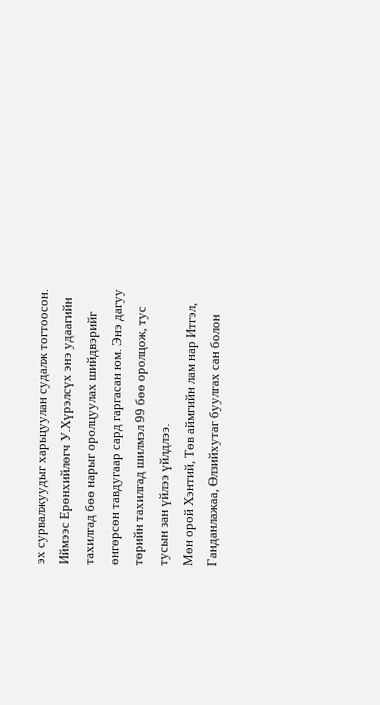эх сурвалжуудыг харьцуулан судалж тогтоосон. Иймээс Ерөнхийлөгч У.Хүрэлсүх энэ удаагийн тахилгад бөө нарыг оролцуулах шийдвэрийг өнгөрсөн тавдугаар сард гаргасан юм. Энэ дагуу төрийн тахилгад шилмэл 99 бөө оролцож, тус тусын зан үйлээ үйлдлээ.
Мөн орой Хэнтий, Төв аймгийн лам нар Итгэл, Ганданлажаа, Өлзийхутаг буулгах сан болон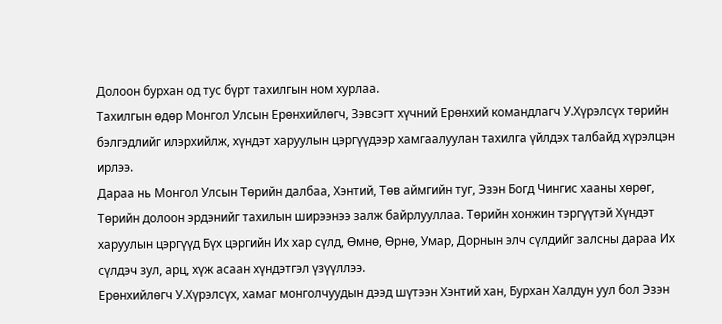Долоон бурхан од тус бүрт тахилгын ном хурлаа.
Тахилгын өдөр Монгол Улсын Ерөнхийлөгч, Зэвсэгт хүчний Ерөнхий командлагч У.Хүрэлсүх төрийн бэлгэдлийг илэрхийлж, хүндэт харуулын цэргүүдээр хамгаалуулан тахилга үйлдэх талбайд хүрэлцэн ирлээ.
Дараа нь Монгол Улсын Төрийн далбаа, Хэнтий, Төв аймгийн туг, Эзэн Богд Чингис хааны хөрөг, Төрийн долоон эрдэнийг тахилын ширээнээ залж байрлууллаа. Төрийн хонжин тэргүүтэй Хүндэт харуулын цэргүүд Бүх цэргийн Их хар сүлд, Өмнө, Өрнө, Умар, Дорнын элч сүлдийг залсны дараа Их сүлдэч зул, арц, хүж асаан хүндэтгэл үзүүллээ.
Ерөнхийлөгч У.Хүрэлсүх, хамаг монголчуудын дээд шүтээн Хэнтий хан, Бурхан Халдун уул бол Эзэн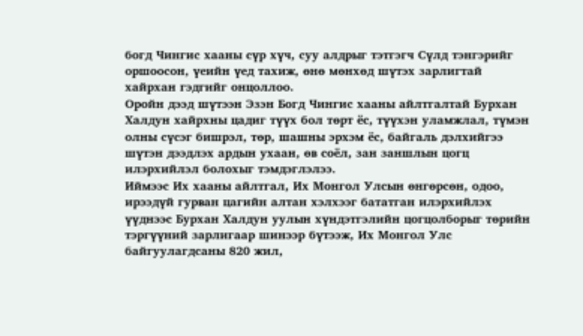богд Чингис хааны сүр хүч, суу алдрыг тэтгэгч Сүлд тэнгэрийг оршоосон, үеийн үед тахиж, өнө мөнхөд шүтэх зарлигтай хайрхан гэдгийг онцоллоо.
Оройн дээд шүтээн Эзэн Богд Чингис хааны айлтгалтай Бурхан Халдун хайрхны цадиг түүх бол төрт ёс, түүхэн уламжлал, түмэн олны сүсэг бишрэл, төр, шашны эрхэм ёс, байгаль дэлхийгээ шүтэн дээдлэх ардын ухаан, өв соёл, зан заншлын цогц илэрхийлэл болохыг тэмдэглэлээ.
Иймээс Их хааны айлтгал, Их Монгол Улсын өнгөрсөн, одоо, ирээдүй гурван цагийн алтан хэлхээг бататган илэрхийлэх үүднээс Бурхан Халдун уулын хүндэтгэлийн цогцолборыг төрийн тэргүүний зарлигаар шинээр бүтээж, Их Монгол Улс байгуулагдсаны 820 жил,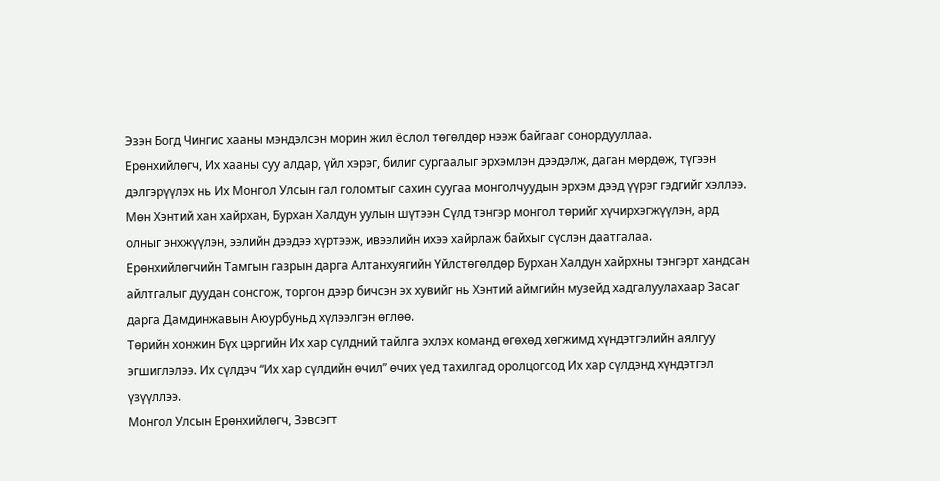Эзэн Богд Чингис хааны мэндэлсэн морин жил ёслол төгөлдөр нээж байгааг сонордууллаа.
Ерөнхийлөгч, Их хааны суу алдар, үйл хэрэг, билиг сургаалыг эрхэмлэн дээдэлж, даган мөрдөж, түгээн дэлгэрүүлэх нь Их Монгол Улсын гал голомтыг сахин суугаа монголчуудын эрхэм дээд үүрэг гэдгийг хэллээ. Мөн Хэнтий хан хайрхан, Бурхан Халдун уулын шүтээн Сүлд тэнгэр монгол төрийг хүчирхэгжүүлэн, ард олныг энхжүүлэн, ээлийн дээдээ хүртээж, ивээлийн ихээ хайрлаж байхыг сүслэн даатгалаа.
Ерөнхийлөгчийн Тамгын газрын дарга Алтанхуягийн Үйлстөгөлдөр Бурхан Халдун хайрхны тэнгэрт хандсан айлтгалыг дуудан сонсгож, торгон дээр бичсэн эх хувийг нь Хэнтий аймгийн музейд хадгалуулахаар Засаг дарга Дамдинжавын Аюурбуньд хүлээлгэн өглөө.
Төрийн хонжин Бүх цэргийн Их хар сүлдний тайлга эхлэх команд өгөхөд хөгжимд хүндэтгэлийн аялгуу эгшиглэлээ. Их сүлдэч “Их хар сүлдийн өчил” өчих үед тахилгад оролцогсод Их хар сүлдэнд хүндэтгэл үзүүллээ.
Монгол Улсын Ерөнхийлөгч, Зэвсэгт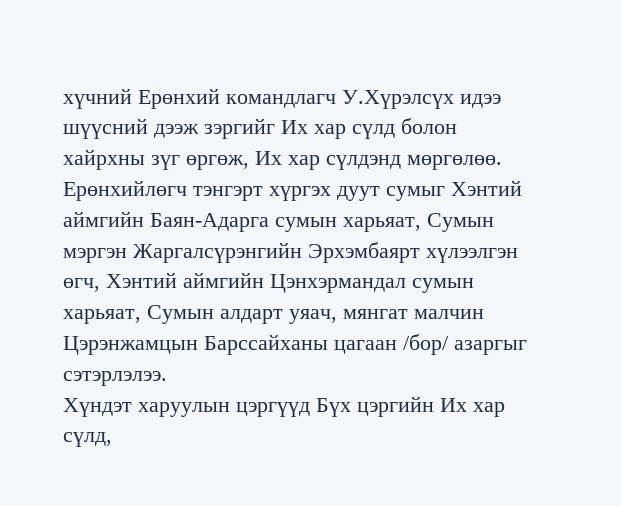хүчний Ерөнхий командлагч У.Хүрэлсүх идээ шүүсний дээж зэргийг Их хар сүлд болон хайрхны зүг өргөж, Их хар сүлдэнд мөргөлөө.
Ерөнхийлөгч тэнгэрт хүргэх дуут сумыг Хэнтий аймгийн Баян-Адарга сумын харьяат, Сумын мэргэн Жаргалсүрэнгийн Эрхэмбаярт хүлээлгэн өгч, Хэнтий аймгийн Цэнхэрмандал сумын харьяат, Сумын алдарт уяач, мянгат малчин Цэрэнжамцын Барссайханы цагаан /бор/ азаргыг сэтэрлэлээ.
Хүндэт харуулын цэргүүд Бүх цэргийн Их хар сүлд,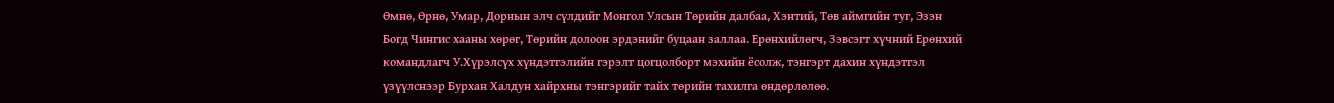Өмнө, Өрнө, Умар, Дорнын элч сүлдийг Монгол Улсын Төрийн далбаа, Хэнтий, Төв аймгийн туг, Эзэн Богд Чингис хааны хөрөг, Төрийн долоон эрдэнийг буцаан заллаа. Ерөнхийлөгч, Зэвсэгт хүчний Ерөнхий командлагч У.Хүрэлсүх хүндэтгэлийн гэрэлт цогцолборт мэхийн ёсолж, тэнгэрт дахин хүндэтгэл үзүүлснээр Бурхан Халдун хайрхны тэнгэрийг тайх төрийн тахилга өндөрлөлөө.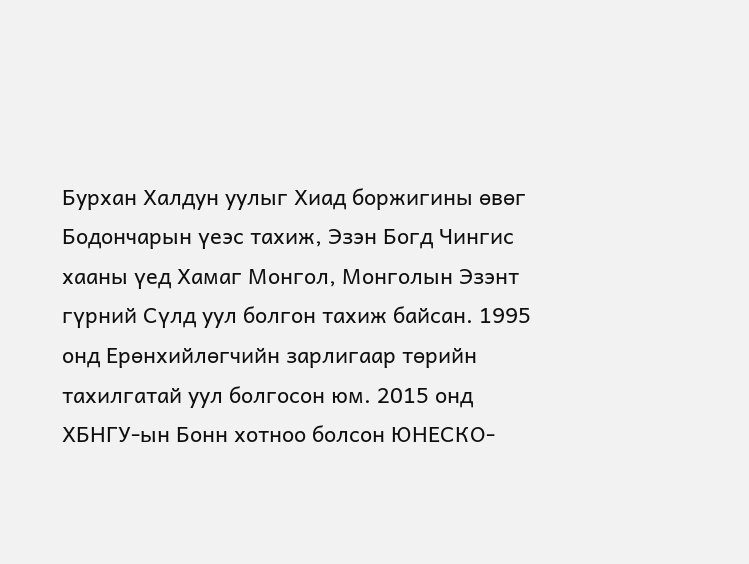Бурхан Халдун уулыг Хиад боржигины өвөг Бодончарын үеэс тахиж, Эзэн Богд Чингис хааны үед Хамаг Монгол, Монголын Эзэнт гүрний Сүлд уул болгон тахиж байсан. 1995 онд Ерөнхийлөгчийн зарлигаар төрийн тахилгатай уул болгосон юм. 2015 онд ХБНГУ-ын Бонн хотноо болсон ЮНЕСКО-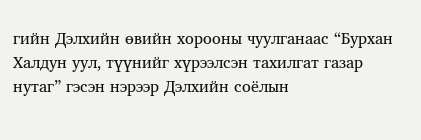гийн Дэлхийн өвийн хорооны чуулганаас “Бурхан Халдун уул, түүнийг хүрээлсэн тахилгат газар нутаг” гэсэн нэрээр Дэлхийн соёлын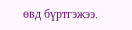өвд бүртгэжээ.